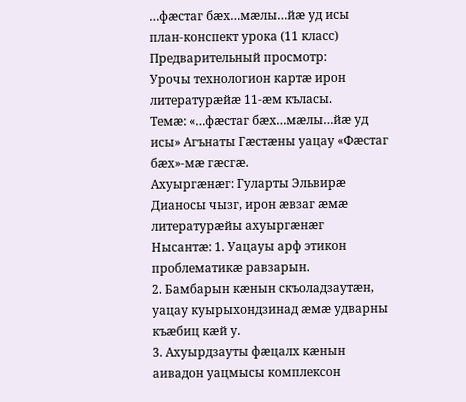…фæстаг бæх…мæлы…йæ уд исы
план-конспект урока (11 класс)
Предварительный просмотр:
Урочы технологион картæ ирон литературæйæ 11-æм къласы.
Темæ: «…фæстаг бæх…мæлы…йæ уд исы» Агънаты Гæстæны уацау «Фæстаг бæх»-мæ гæсгæ.
Ахуыргæнæг: Гуларты Эльвирæ Дианосы чызг, ирон æвзаг æмæ литературæйы ахуыргæнæг
Нысантæ: 1. Уацауы арф этикон проблематикæ равзарын.
2. Бамбарын кæнын скъоладзаутæн, уацау куырыхондзинад æмæ удварны къæбиц кæй у.
3. Ахуырдзауты фæцалх кæнын аивадон уацмысы комплексон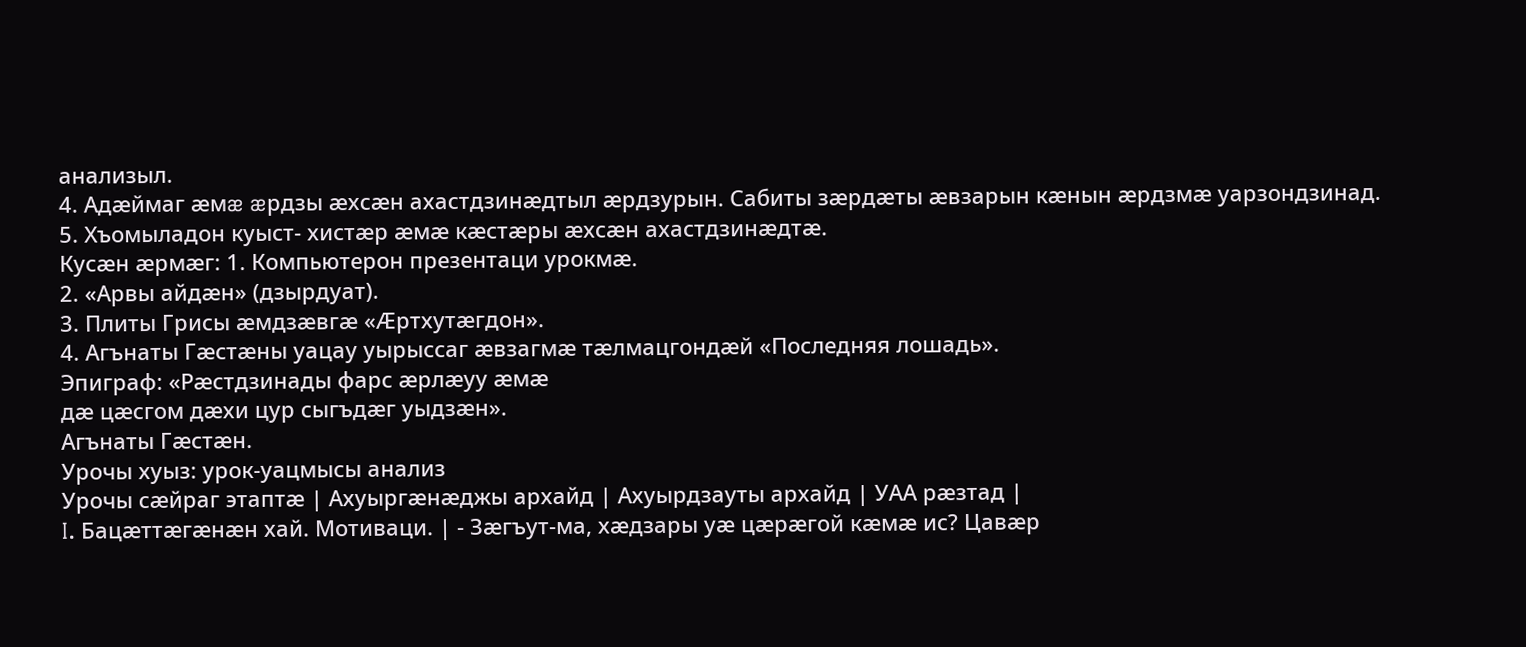анализыл.
4. Адæймаг æмæ æрдзы æхсæн ахастдзинæдтыл æрдзурын. Сабиты зæрдæты æвзарын кæнын æрдзмæ уарзондзинад.
5. Хъомыладон куыст- хистæр æмæ кæстæры æхсæн ахастдзинæдтæ.
Кусæн æрмæг: 1. Компьютерон презентаци урокмæ.
2. «Арвы айдæн» (дзырдуат).
3. Плиты Грисы æмдзæвгæ «Æртхутæгдон».
4. Агънаты Гæстæны уацау уырыссаг æвзагмæ тæлмацгондæй «Последняя лошадь».
Эпиграф: «Рæстдзинады фарс æрлæуу æмæ
дæ цæсгом дæхи цур сыгъдæг уыдзæн».
Агънаты Гæстæн.
Урочы хуыз: урок-уацмысы анализ
Урочы сæйраг этаптæ | Ахуыргæнæджы архайд | Ахуырдзауты архайд | УАА рæзтад |
I. Бацæттæгæнæн хай. Мотиваци. | - Зæгъут-ма, хæдзары уæ цæрæгой кæмæ ис? Цавæр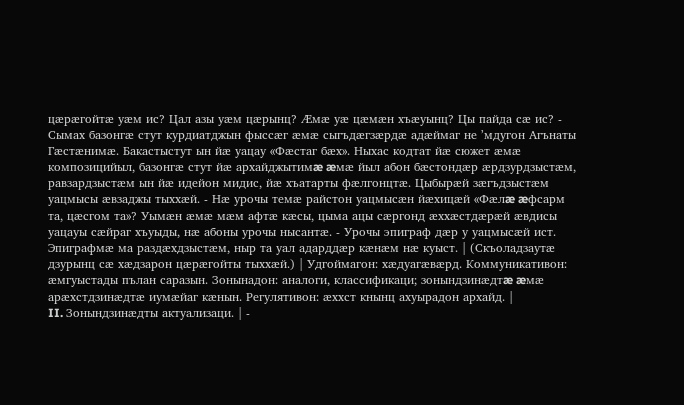цæрæгойтæ уæм ис? Цал азы уæм цæрынц? Æмæ уæ цæмæн хъæуынц? Цы пайда сæ ис? - Сымах базонгæ стут курдиатджын фыссæг æмæ сыгъдæгзæрдæ адæймаг не ʼмдугон Агънаты Гæстæнимæ. Бакастыстут ын йæ уацау «Фæстаг бæх». Ныхас кодтат йæ сюжет æмæ композицийыл, базонгæ стут йæ архайджытимæ æмæ йыл абон бæстондæр æрдзурдзыстæм, равзардзыстæм ын йæ идейон мидис, йæ хъатарты фæлгонцтæ. Цыбырæй зæгъдзыстæм уацмысы æвзаджы тыххæй. - Нæ урочы темæ райстон уацмысæн йæхицæй «Фæлæ æфсарм та, цæсгом та»? Уымæн æмæ мæм афтæ кæсы, цыма ацы сæргонд æххæстдæрæй æвдисы уацауы сæйраг хъуыды, нæ абоны урочы нысантæ. - Урочы эпиграф дæр у уацмысæй ист. Эпиграфмæ ма раздæхдзыстæм, ныр та уал адарддæр кæнæм нæ куыст. | (Скъоладзаутæ дзурынц сæ хæдзарон цæрæгойты тыххæй.) | Удгоймагон: хæдуагæвæрд. Коммуникативон: æмгуыстады пълан саразын. Зонынадон: аналоги, классификаци; зонындзинæдтæ æмæ арæхстдзинæдтæ иумæйаг кæнын. Регулятивон: æххст кнынц ахуырадон архайд. |
II. Зонындзинæдты актуализаци. | -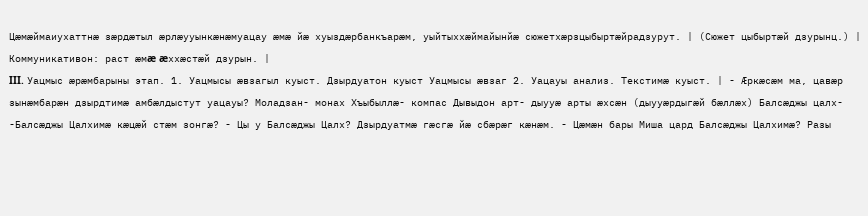Цæмæймаиухаттнæ зæрдæтыл æрлæууынкæнæмуацау æмæ йæ хуыздæрбанкъарæм, уыйтыххæймайынйæ сюжетхæрзцыбыртæйрадзурут. | (Сюжет цыбыртæй дзурынц.) | Коммуникативон: раст æмæ æххæстæй дзурын. |
III. Уацмыс æрæмбарыны этап. 1. Уацмысы æвзагыл куыст. Дзырдуатон куыст Уацмысы æвзаг 2. Уацауы анализ. Текстимæ куыст. | - Æркæсæм ма, цавæр зынæмбарæн дзырдтимæ амбæлдыстут уацауы? Моладзан- монах Хъыбыллæ- компас Дывыдон арт- дыууæ арты æхсæн (дыууæрдыгæй бæллæх) Балсæджы цалх- -Балсæджы Цалхимæ кæцæй стæм зонгæ? - Цы у Балсæджы Цалх? Дзырдуатмæ гæсгæ йæ сбæрæг кæнæм. - Цæмæн бары Миша цард Балсæджы Цалхимæ? Разы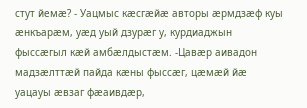стут йемæ? - Уацмыс кæсгæйæ авторы æрмдзæф куы æнкъарæм, уæд уый дзурæг у, курдиаджын фыссæгыл кæй амбæлдыстæм. -Цавæр аивадон мадзæлттæй пайда кæны фыссæг, цæмæй йæ уацауы æвзаг фæаивдæр,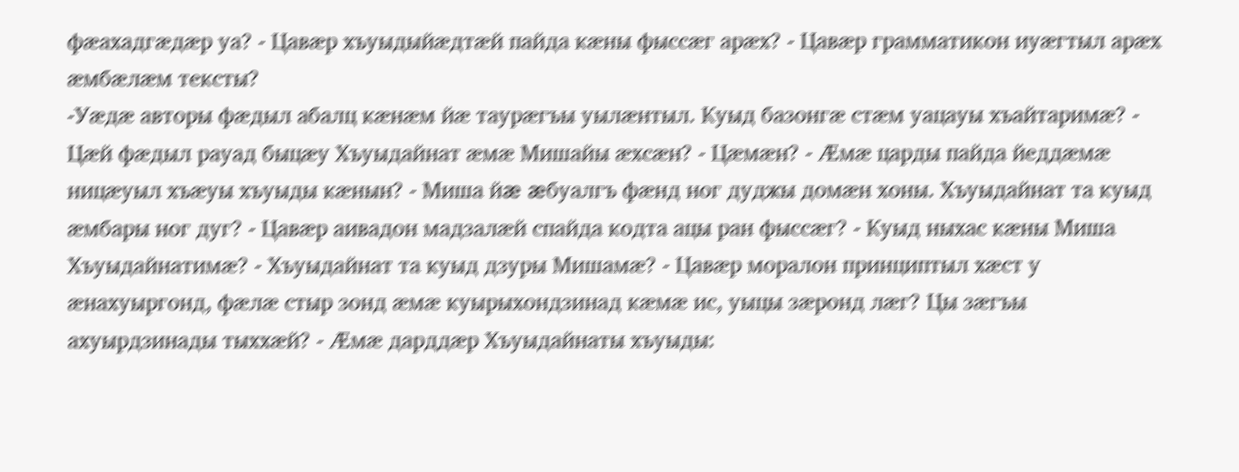фæахадгæдæр уа? - Цавæр хъуыдыйæдтæй пайда кæны фыссæг арæх? - Цавæр грамматикон иуæгтыл арæх æмбæлæм тексты?
-Уæдæ авторы фæдыл абалц кæнæм йæ таурæгъы уылæнтыл. Куыд базонгæ стæм уацауы хъайтаримæ? - Цæй фæдыл рауад быцæу Хъуыдайнат æмæ Мишайы æхсæн? - Цæмæн? - Æмæ царды пайда йеддæмæ ницæуыл хъæуы хъуыды кæнын? - Миша йæ æбуалгъ фæнд ног дуджы домæн хоны. Хъуыдайнат та куыд æмбары ног дуг? - Цавæр аивадон мадзалæй спайда кодта ацы ран фыссæг? - Куыд ныхас кæны Миша Хъуыдайнатимæ? - Хъуыдайнат та куыд дзуры Мишамæ? - Цавæр моралон принциптыл хæст у æнахуыргонд, фæлæ стыр зонд æмæ куырыхондзинад кæмæ ис, уыцы зæронд лæг? Цы зæгъы ахуырдзинады тыххæй? - Æмæ дарддæр Хъуыдайнаты хъуыды: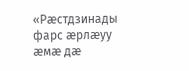«Рæстдзинады фарс æрлæуу æмæ дæ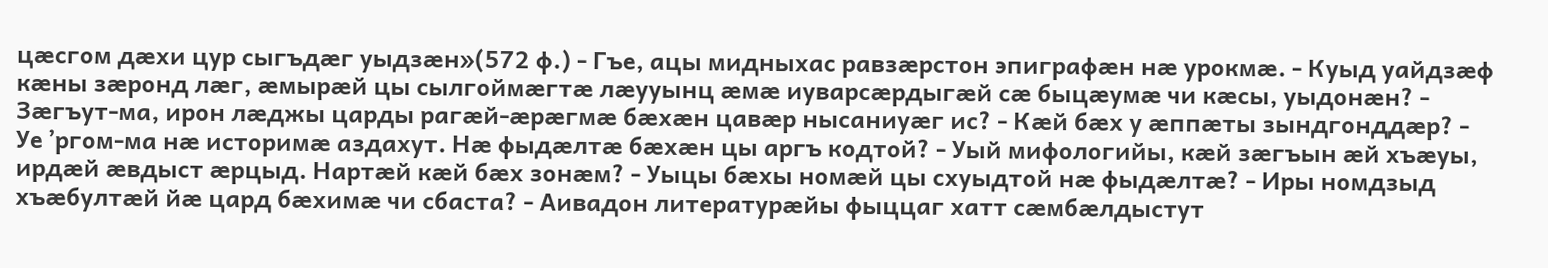цæсгом дæхи цур сыгъдæг уыдзæн»(572 ф.) - Гъе, ацы мидныхас равзæрстон эпиграфæн нæ урокмæ. - Куыд уайдзæф кæны зæронд лæг, æмырæй цы сылгоймæгтæ лæууынц æмæ иуварсæрдыгæй сæ быцæумæ чи кæсы, уыдонæн? - Зæгъут-ма, ирон лæджы царды рагæй-æрæгмæ бæхæн цавæр нысаниуæг ис? - Кæй бæх у æппæты зындгонддæр? - Уе ʼргом-ма нæ историмæ аздахут. Нæ фыдæлтæ бæхæн цы аргъ кодтой? - Уый мифологийы, кæй зæгъын æй хъæуы, ирдæй æвдыст æрцыд. Нартæй кæй бæх зонæм? - Уыцы бæхы номæй цы схуыдтой нæ фыдæлтæ? - Иры номдзыд хъæбултæй йæ цард бæхимæ чи сбаста? - Аивадон литературæйы фыццаг хатт сæмбæлдыстут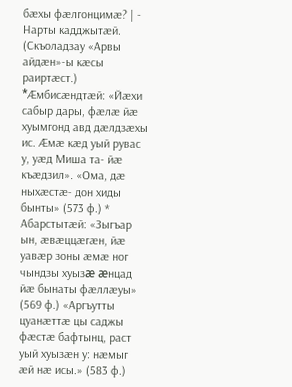бæхы фæлгонцимæ? | - Нарты кадджытæй. (Скъоладзау «Арвы айдæн»-ы кæсы раиртæст.) *Æмбисæндтæй: «Йæхи сабыр дары, фæлæ йæ хуымгонд авд дæлдзæхы ис. Æмæ кæд уый рувас у, уæд Миша та- йæ къæдзил». «Ома, дæ ныхæстæ- дон хиды бынты» (573 ф.) * Абарстытæй: «Зыгъар ын, æвæццæгæн, йæ уавæр зоны æмæ ног чындзы хуызæ æнцад йæ бынаты фæллæуы» (569 ф.) «Аргъутты цуанæттæ цы саджы фæстæ бафтынц, раст уый хуызæн у: нæмыг æй нæ исы.» (583 ф.)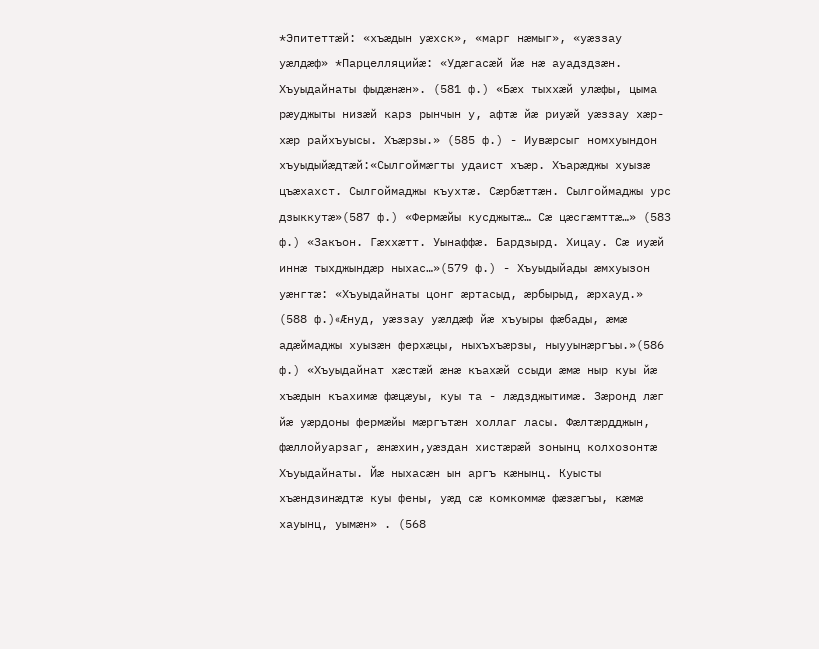*Эпитеттæй: «хъæдын уæхск», «марг нæмыг», «уæззау уæлдæф» *Парцелляцийæ: «Удæгасæй йæ нæ ауадздзæн. Хъуыдайнаты фыдæнæн». (581 ф.) «Бæх тыххæй улæфы, цыма рæуджыты низæй карз рынчын у, афтæ йæ риуæй уæззау хæр- хæр райхъуысы. Хъæрзы.» (585 ф.) - Иувæрсыг номхуындон хъуыдыйæдтæй:«Сылгоймæгты удаист хъæр. Хъарæджы хуызæ цъæхахст. Сылгоймаджы къухтæ. Сæрбæттæн. Сылгоймаджы урс дзыккутæ»(587 ф.) «Фермæйы кусджытæ… Сæ цæсгæмттæ…» (583 ф.) «Закъон. Гæххæтт. Уынаффæ. Бардзырд. Хицау. Сæ иуæй иннæ тыхджындæр ныхас…»(579 ф.) - Хъуыдыйады æмхуызон уæнгтæ: «Хъуыдайнаты цонг æртасыд, æрбырыд, æрхауд.» (588 ф.)«Æнуд, уæззау уæлдæф йæ хъуыры фæбады, æмæ адæймаджы хуызæн ферхæцы, ныхъхъæрзы, ныууынæргъы.»(586 ф.) «Хъуыдайнат хæстæй æнæ къахæй ссыди æмæ ныр куы йæ хъæдын къахимæ фæцæуы, куы та - лæдзджытимæ. Зæронд лæг йæ уæрдоны фермæйы мæргътæн холлаг ласы. Фæлтæрдджын, фæллойуарзаг, æнæхин,уæздан хистæрæй зонынц колхозонтæ Хъуыдайнаты. Йæ ныхасæн ын аргъ кæнынц. Куысты хъæндзинæдтæ куы фены, уæд сæ комкоммæ фæзæгъы, кæмæ хауынц, уымæн» . (568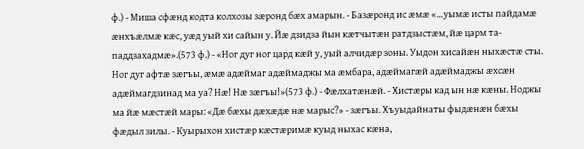ф.) - Миша сфæнд кодта колхозы зæронд бæх амарын. - Базæронд ис æмæ «…уымæ исты пайдамæ æнхъæлмæ кæс, уæд уый хи сайын у. Йæ дзидза йын кæтчытæн ратдзыстæм, йæ царм та- паддзахадмæ».(573 ф.) - «Ног дуг ног цард кæй у, уый алчидæр зоны. Уыдон хисайæн ныхæстæ сты. Ног дуг афтæ зæгъы, æмæ адæймаг адæймаджы ма æмбара, адæймагæй адæймаджы æхсæн адæймагдзинад ма уа? Нæ! Нæ зæгъы!»(573 ф.) - Фæлхатæнæй. - Хистæры кад ын нæ кæны. Ноджы ма йæ мæстæй мары: «Дæ бæхы дæхæдæ нæ марыс?» - зæгъы. Хъуыдайнаты фыдæнæн бæхы фæдыл зилы. - Куырыхон хистæр кæстæримæ куыд ныхас кæна,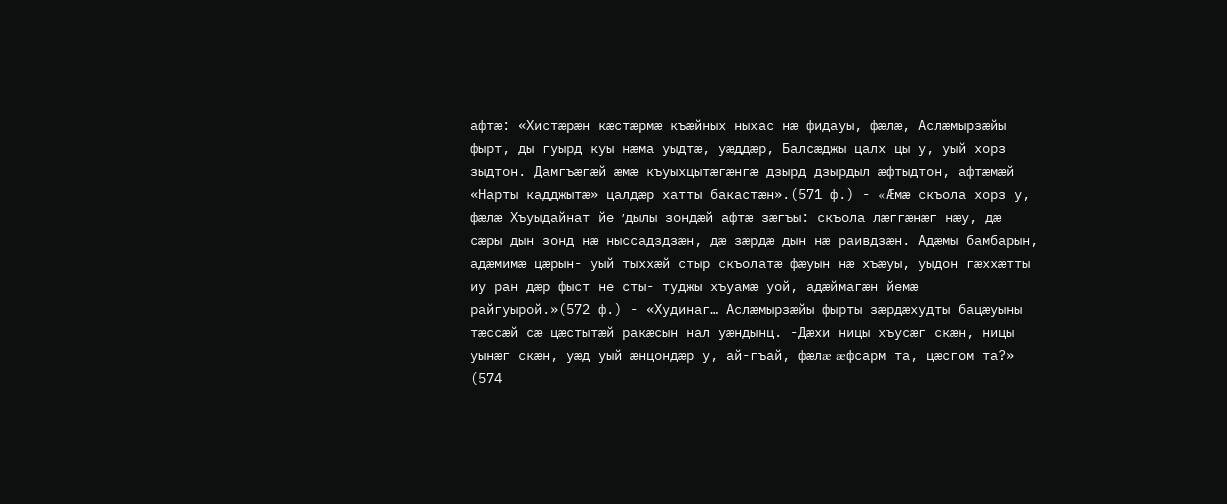афтæ: «Хистæрæн кæстæрмæ къæйных ныхас нæ фидауы, фæлæ, Аслæмырзæйы фырт, ды гуырд куы нæма уыдтæ, уæддæр, Балсæджы цалх цы у, уый хорз зыдтон. Дамгъæгæй æмæ къуыхцытæгæнгæ дзырд дзырдыл æфтыдтон, афтæмæй «Нарты кадджытæ» цалдæр хатты бакастæн».(571 ф.) - «Æмæ скъола хорз у, фæлæ Хъуыдайнат йе ׳дылы зондæй афтæ зæгъы: скъола лæггæнæг нæу, дæ сæры дын зонд нæ ныссадздзæн, дæ зæрдæ дын нæ раивдзæн. Адæмы бамбарын, адæмимæ цæрын- уый тыххæй стыр скъолатæ фæуын нæ хъæуы, уыдон гæххæтты иу ран дæр фыст не сты- туджы хъуамæ уой, адæймагæн йемæ райгуырой.»(572 ф.) - «Худинаг… Аслæмырзæйы фырты зæрдæхудты бацæуыны тæссæй сæ цæстытæй ракæсын нал уæндынц. -Дæхи ницы хъусæг скæн, ницы уынæг скæн, уæд уый æнцондæр у, ай-гъай, фæлæ æфсарм та, цæсгом та?» (574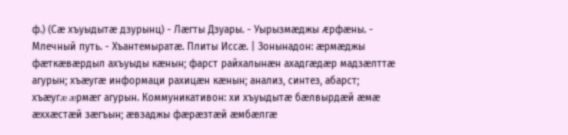ф.) (Сæ хъуыдытæ дзурынц) - Лæгты Дзуары. - Уырызмæджы ᴁрфæны. - Млечный путь. - Хъантемыратæ. Плиты Иссæ. | Зонынадон: æрмæджы фæткæвæрдыл ахъуыды кæнын; фарст райхалынæн ахадгæдæр мадзæлттæ агурын; хъæугæ информаци рахицæн кæнын; анализ, синтез, абарст; хъæугæ æрмæг агурын. Коммуникативон: хи хъуыдытæ бæлвырдæй æмæ æххæстæй зæгъын; æвзаджы фæрæзтæй æмбæлгæ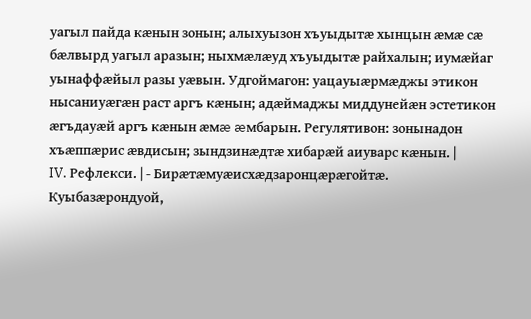уагыл пайда кæнын зонын; алыхуызон хъуыдытæ хынцын æмæ сæ бæлвырд уагыл аразын; ныхмæлæуд хъуыдытæ райхалын; иумæйаг уынаффæйыл разы уæвын. Удгоймагон: уацауыæрмæджы этикон нысаниуæгæн раст аргъ кæнын; адæймаджы миддунейæн эстетикон æгъдауæй аргъ кæнын æмæ æмбарын. Регулятивон: зонынадон хъæппæрис æвдисын; зындзинæдтæ хибарæй аиуварс кæнын. |
IV. Рефлекси. | - Бирæтæмуæисхæдзаронцæрæгойтæ. Куыбазæрондуой,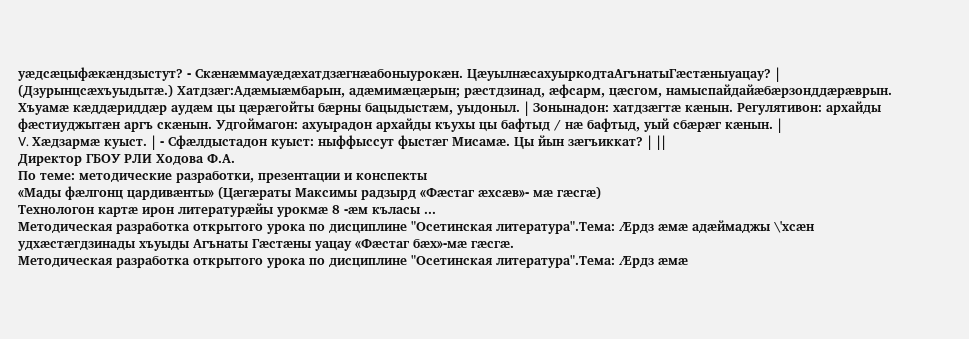уæдсæцыфæкæндзыстут? - Скæнæммауæдæхатдзæгнæабоныурокæн. ЦæуылнæсахуыркодтаАгънатыГæстæныуацау? | (Дзурынцсæхъуыдытæ.) Хатдзæг:Адæмыæмбарын, адæмимæцæрын; рæстдзинад, æфсарм, цæсгом, намыспайдайæбæрзонддæрæврын. Хъуамæ кæддæриддæр аудæм цы цæрæгойты бæрны бацыдыстæм, уыдоныл. | Зонынадон: хатдзæгтæ кæнын. Регулятивон: архайды фæстиуджытæн аргъ скæнын. Удгоймагон: ахуырадон архайды къухы цы бафтыд / нæ бафтыд, уый сбæрæг кæнын. |
V. Хæдзармæ куыст. | - Сфæлдыстадон куыст: ныффыссут фыстæг Мисамæ. Цы йын зæгъиккат? | ||
Директор ГБОУ РЛИ Ходова Ф.А.
По теме: методические разработки, презентации и конспекты
«Мады фæлгонц цардивæнты» (Цæгæраты Максимы радзырд «Фæстаг æхсæв»- мæ гæсгæ)
Технологон картæ ирон литературæйы урокмæ 8 -æм къласы ...
Методическая разработка открытого урока по дисциплине "Осетинская литература".Тема: Æрдз æмæ адæймаджы \'хсæн удхæстæгдзинады хъуыды Агънаты Гæстæны уацау «Фæстаг бæх»-мæ гæсгæ.
Методическая разработка открытого урока по дисциплине "Осетинская литература".Тема: Æрдз æмæ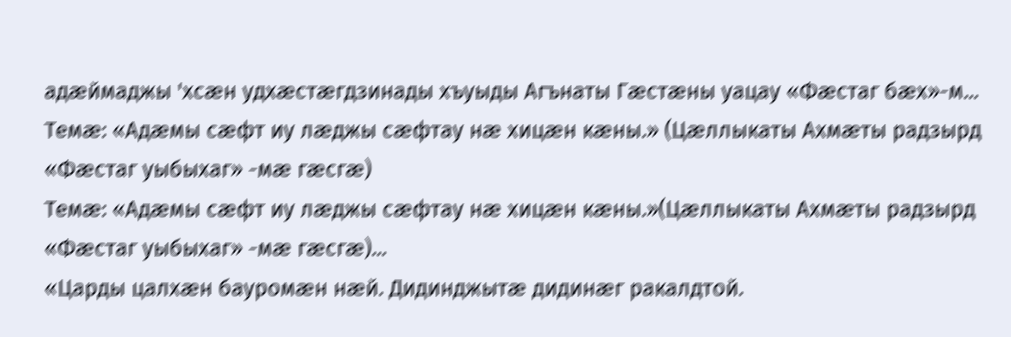адæймаджы 'хсæн удхæстæгдзинады хъуыды Агънаты Гæстæны уацау «Фæстаг бæх»-м...
Темæ: «Адæмы сæфт иу лæджы сæфтау нæ хицæн кæны.» (Цæллыкаты Ахмæты радзырд «Фæстаг уыбыхаг» -мæ гæсгæ)
Темæ: «Адæмы сæфт иу лæджы сæфтау нæ хицæн кæны.»(Цæллыкаты Ахмæты радзырд «Фæстаг уыбыхаг» -мæ гæсгæ)...
«Царды цалхӕн бауромӕн нӕй. Дидинджытӕ дидинӕг ракалдтой.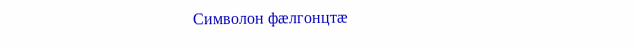Символон фӕлгонцтӕ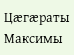Цӕгӕраты Максимы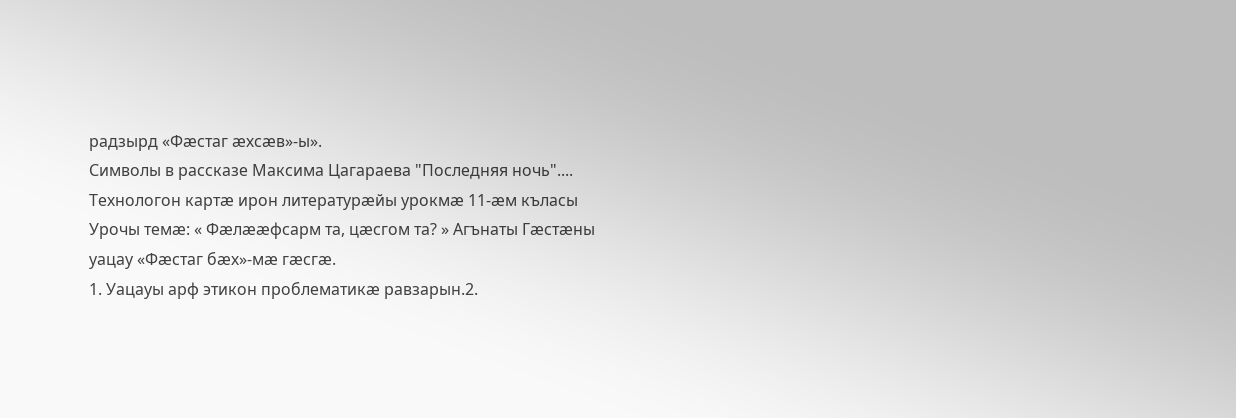радзырд «Фӕстаг ӕхсӕв»-ы».
Символы в рассказе Максима Цагараева "Последняя ночь"....
Технологон картæ ирон литературæйы урокмæ 11-æм къласы Урочы темæ: « Фæлææфсарм та, цæсгом та? » Агънаты Гæстæны уацау «Фæстаг бæх»-мæ гæсгæ.
1. Уацауы арф этикон проблематикæ равзарын.2.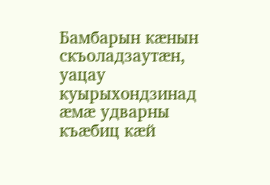Бамбарын кæнын скъоладзаутæн, уацау куырыхондзинад æмæ удварны къæбиц кæй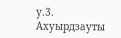у.3. Ахуырдзауты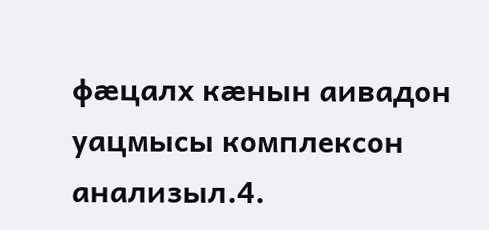фæцалх кæнын аивадон уацмысы комплексон анализыл.4.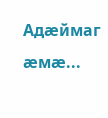Адæймаг æмæ...